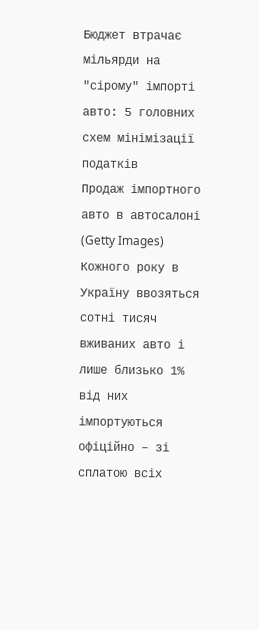Бюджет втрачає мільярди на "сірому" імпорті авто: 5 головних схем мінімізації податків
Продаж імпортного авто в автосалоні (Getty Images)
Кожного року в Україну ввозяться сотні тисяч вживаних авто і лише близько 1% від них імпортуються офіційно – зі сплатою всіх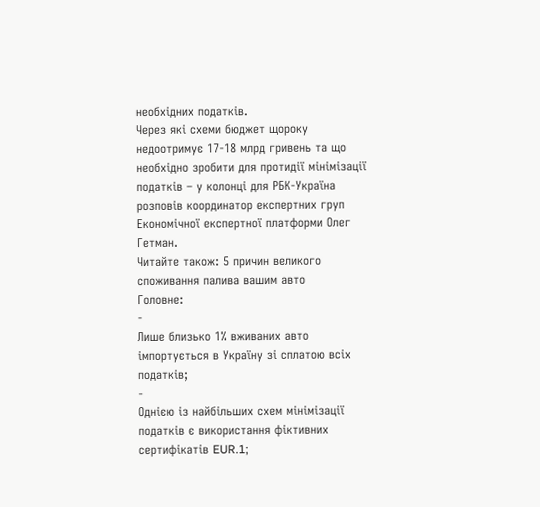необхідних податків.
Через які схеми бюджет щороку недоотримує 17-18 млрд гривень та що необхідно зробити для протидії мінімізації податків – у колонці для РБК-Україна розповів координатор експертних груп Економічної експертної платформи Олег Гетман.
Читайте також: 5 причин великого споживання палива вашим авто
Головне:
-
Лише близько 1% вживаних авто імпортується в Україну зі сплатою всіх податків;
-
Однією із найбільших схем мінімізації податків є використання фіктивних сертифікатів EUR.1;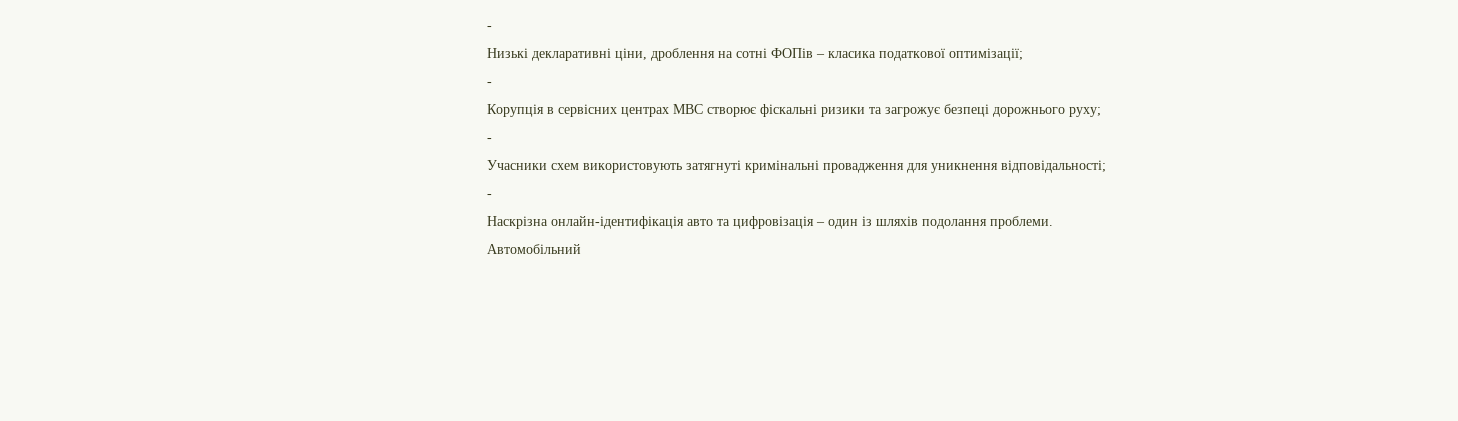-
Низькі декларативні ціни, дроблення на сотні ФОПів – класика податкової оптимізації;
-
Корупція в сервісних центрах МВС створює фіскальні ризики та загрожує безпеці дорожнього руху;
-
Учасники схем використовують затягнуті кримінальні провадження для уникнення відповідальності;
-
Наскрізна онлайн-ідентифікація авто та цифровізація – один із шляхів подолання проблеми.
Автомобільний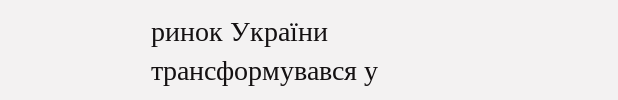ринок України трансформувався у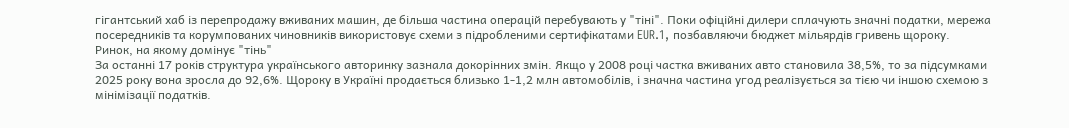гігантський хаб із перепродажу вживаних машин, де більша частина операцій перебувають у "тіні". Поки офіційні дилери сплачують значні податки, мережа посередників та корумпованих чиновників використовує схеми з підробленими сертифікатами EUR.1, позбавляючи бюджет мільярдів гривень щороку.
Ринок, на якому домінує "тінь"
За останні 17 років структура українського авторинку зазнала докорінних змін. Якщо у 2008 році частка вживаних авто становила 38,5%, то за підсумками 2025 року вона зросла до 92,6%. Щороку в Україні продається близько 1-1,2 млн автомобілів, і значна частина угод реалізується за тією чи іншою схемою з мінімізації податків.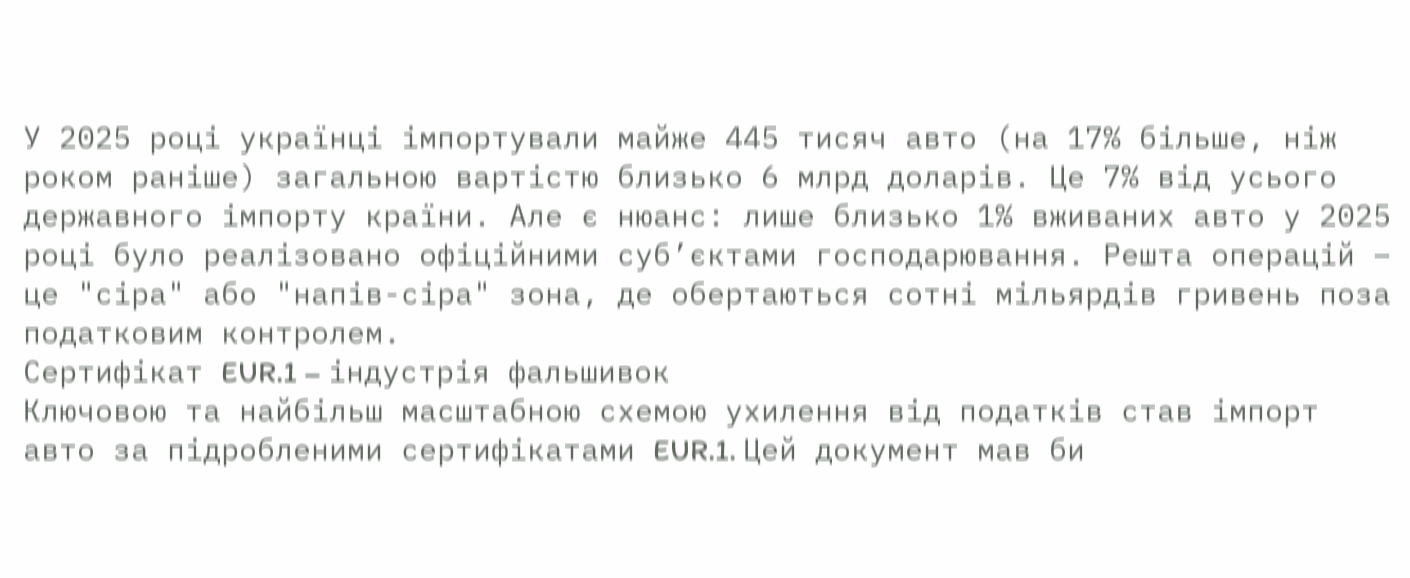У 2025 році українці імпортували майже 445 тисяч авто (на 17% більше, ніж роком раніше) загальною вартістю близько 6 млрд доларів. Це 7% від усього державного імпорту країни. Але є нюанс: лише близько 1% вживаних авто у 2025 році було реалізовано офіційними суб’єктами господарювання. Решта операцій – це "сіра" або "напів-сіра" зона, де обертаються сотні мільярдів гривень поза податковим контролем.
Сертифікат EUR.1 – індустрія фальшивок
Ключовою та найбільш масштабною схемою ухилення від податків став імпорт авто за підробленими сертифікатами EUR.1. Цей документ мав би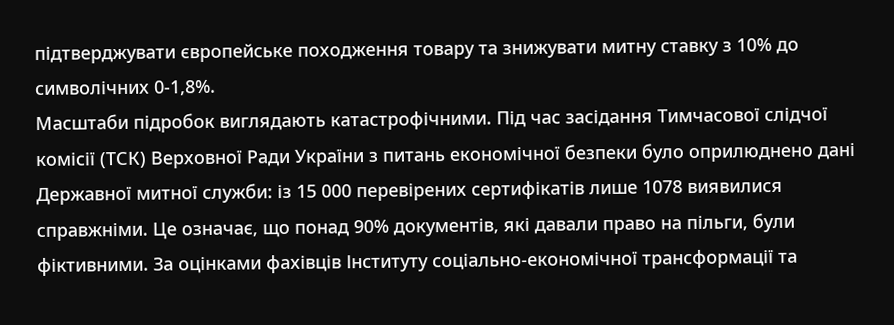підтверджувати європейське походження товару та знижувати митну ставку з 10% до символічних 0-1,8%.
Масштаби підробок виглядають катастрофічними. Під час засідання Тимчасової слідчої комісії (ТСК) Верховної Ради України з питань економічної безпеки було оприлюднено дані Державної митної служби: із 15 000 перевірених сертифікатів лише 1078 виявилися справжніми. Це означає, що понад 90% документів, які давали право на пільги, були фіктивними. За оцінками фахівців Інституту соціально-економічної трансформації та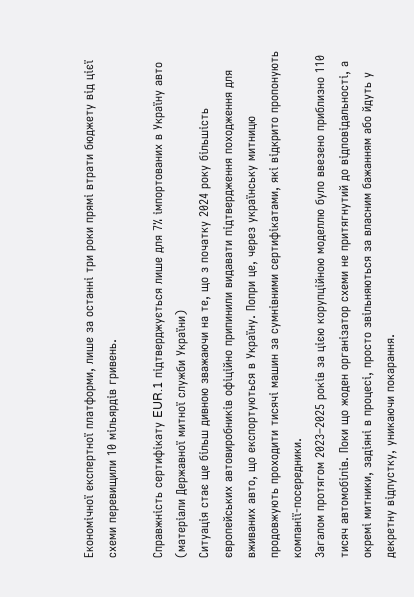Економічної експертної платформи, лише за останні три роки прямі втрати бюджету від цієї схеми перевищили 10 мільярдів гривень.

Справжність сертифікату EUR.1 підтверджується лише для 7% імпортованих в Україну авто (матеріали Державної митної служби України)
Ситуація стає ще більш дивною зважаючи на те, що з початку 2024 року більшість європейських автовиробників офіційно припинили видавати підтвердження походження для вживаних авто, що експортуються в Україну. Попри це, через українську митницю продовжують проходити тисячі машин за сумнівними сертифікатами, які відкрито пропонують компанії-посередники.
Загалом протягом 2023–2025 років за цією корупційною моделлю було ввезено приблизно 110 тисяч автомобілів. Поки що жоден організатор схеми не притягнутий до відповідальності, а окремі митники, задіяні в процесі, просто звільняються за власним бажанням або йдуть у декретну відпустку, уникаючи покарання.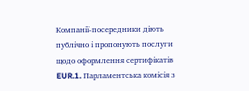Компанії-посередники діють публічно і пропонують послуги щодо оформлення сертифікатів EUR.1. Парламентська комісія з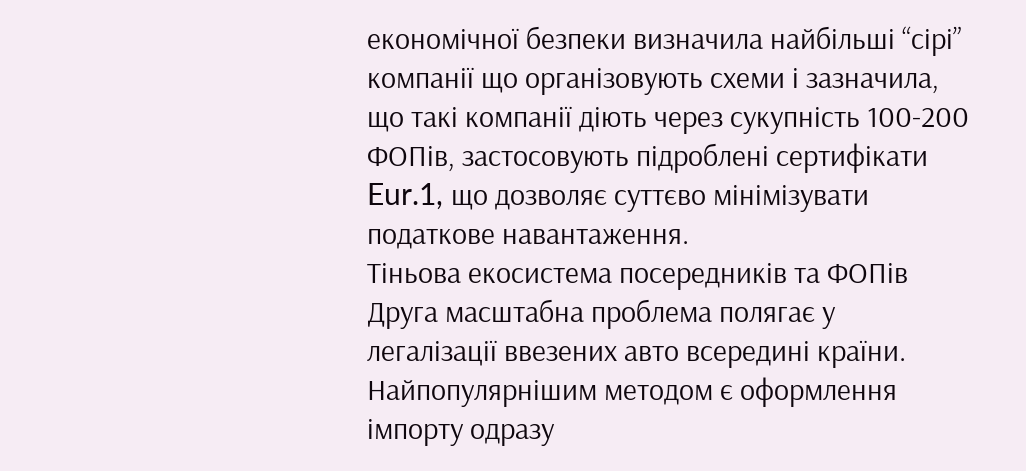економічної безпеки визначила найбільші “сірі” компанії що організовують схеми і зазначила, що такі компанії діють через сукупність 100-200 ФОПів, застосовують підроблені сертифікати Eur.1, що дозволяє суттєво мінімізувати податкове навантаження.
Тіньова екосистема посередників та ФОПів
Друга масштабна проблема полягає у легалізації ввезених авто всередині країни. Найпопулярнішим методом є оформлення імпорту одразу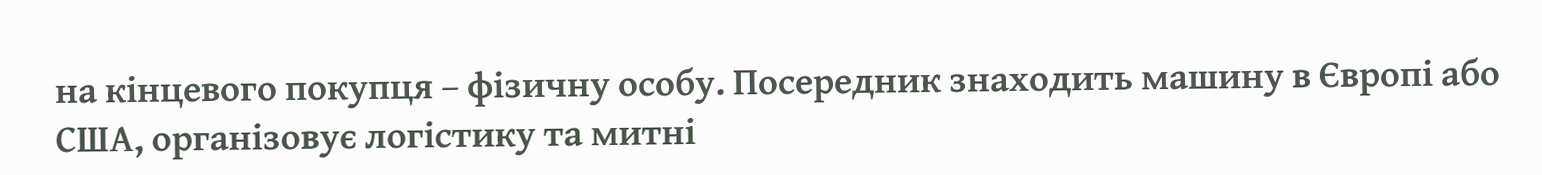на кінцевого покупця – фізичну особу. Посередник знаходить машину в Європі або США, організовує логістику та митні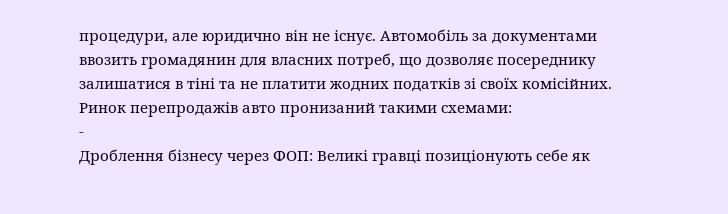процедури, але юридично він не існує. Автомобіль за документами ввозить громадянин для власних потреб, що дозволяє посереднику залишатися в тіні та не платити жодних податків зі своїх комісійних.
Ринок перепродажів авто пронизаний такими схемами:
-
Дроблення бізнесу через ФОП: Великі гравці позиціонують себе як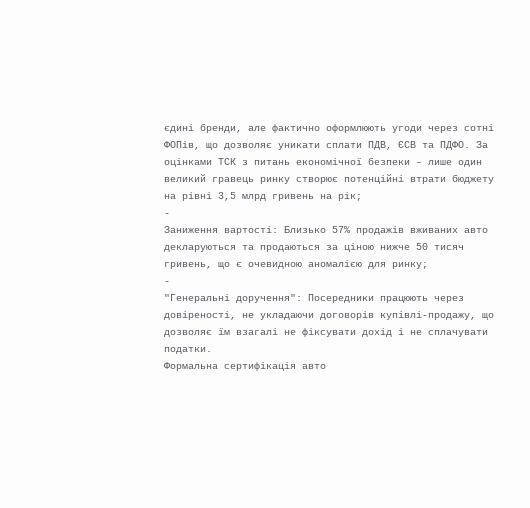єдині бренди, але фактично оформлюють угоди через сотні ФОПів, що дозволяє уникати сплати ПДВ, ЄСВ та ПДФО. За оцінками ТСК з питань економічної безпеки – лише один великий гравець ринку створює потенційні втрати бюджету на рівні 3,5 млрд гривень на рік;
-
Заниження вартості: Близько 57% продажів вживаних авто декларуються та продаються за ціною нижче 50 тисяч гривень, що є очевидною аномалією для ринку;
-
"Генеральні доручення": Посередники працюють через довіреності, не укладаючи договорів купівлі-продажу, що дозволяє їм взагалі не фіксувати дохід і не сплачувати податки.
Формальна сертифікація авто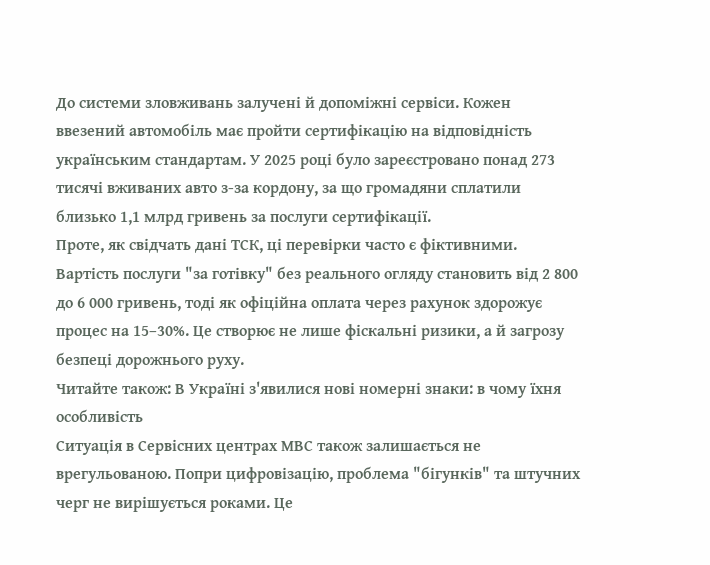До системи зловживань залучені й допоміжні сервіси. Кожен ввезений автомобіль має пройти сертифікацію на відповідність українським стандартам. У 2025 році було зареєстровано понад 273 тисячі вживаних авто з-за кордону, за що громадяни сплатили близько 1,1 млрд гривень за послуги сертифікації.
Проте, як свідчать дані ТСК, ці перевірки часто є фіктивними. Вартість послуги "за готівку" без реального огляду становить від 2 800 до 6 000 гривень, тоді як офіційна оплата через рахунок здорожує процес на 15–30%. Це створює не лише фіскальні ризики, а й загрозу безпеці дорожнього руху.
Читайте також: В Україні з'явилися нові номерні знаки: в чому їхня особливість
Ситуація в Сервісних центрах МВС також залишається не врегульованою. Попри цифровізацію, проблема "бігунків" та штучних черг не вирішується роками. Це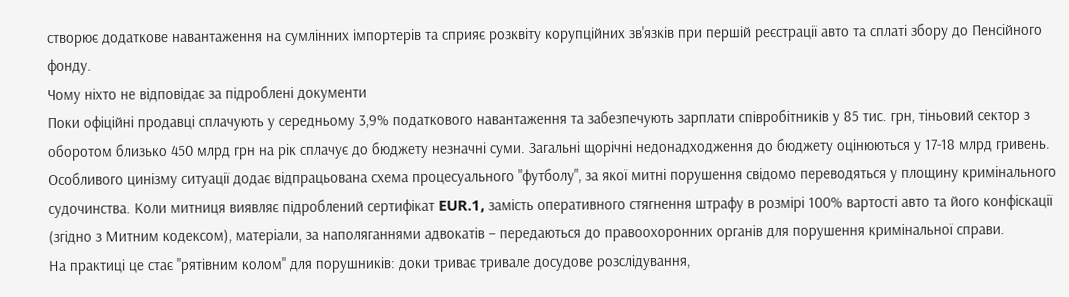створює додаткове навантаження на сумлінних імпортерів та сприяє розквіту корупційних зв'язків при першій реєстрації авто та сплаті збору до Пенсійного фонду.
Чому ніхто не відповідає за підроблені документи
Поки офіційні продавці сплачують у середньому 3,9% податкового навантаження та забезпечують зарплати співробітників у 85 тис. грн, тіньовий сектор з оборотом близько 450 млрд грн на рік сплачує до бюджету незначні суми. Загальні щорічні недонадходження до бюджету оцінюються у 17-18 млрд гривень.
Особливого цинізму ситуації додає відпрацьована схема процесуального "футболу", за якої митні порушення свідомо переводяться у площину кримінального судочинства. Коли митниця виявляє підроблений сертифікат EUR.1, замість оперативного стягнення штрафу в розмірі 100% вартості авто та його конфіскації (згідно з Митним кодексом), матеріали, за наполяганнями адвокатів – передаються до правоохоронних органів для порушення кримінальної справи.
На практиці це стає "рятівним колом" для порушників: доки триває тривале досудове розслідування,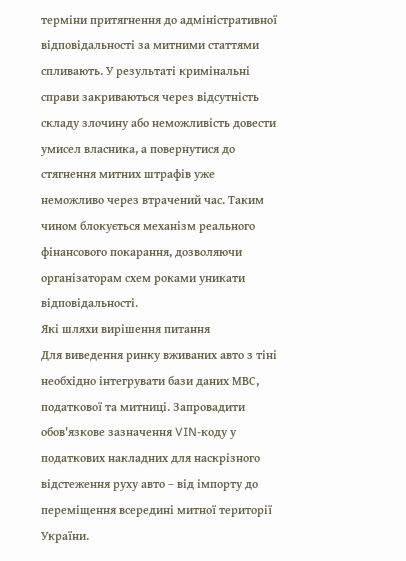терміни притягнення до адміністративної відповідальності за митними статтями спливають. У результаті кримінальні справи закриваються через відсутність складу злочину або неможливість довести умисел власника, а повернутися до стягнення митних штрафів уже неможливо через втрачений час. Таким чином блокується механізм реального фінансового покарання, дозволяючи організаторам схем роками уникати відповідальності.
Які шляхи вирішення питання
Для виведення ринку вживаних авто з тіні необхідно інтегрувати бази даних МВС, податкової та митниці. Запровадити обов'язкове зазначення VIN-коду у податкових накладних для наскрізного відстеження руху авто – від імпорту до переміщення всередині митної території України.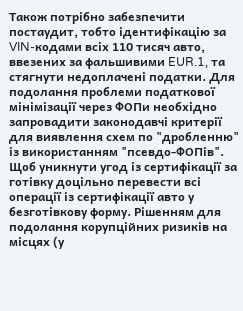Також потрібно забезпечити постаудит, тобто ідентифікацію за VIN-кодами всіх 110 тисяч авто, ввезених за фальшивими EUR.1, та стягнути недоплачені податки. Для подолання проблеми податкової мінімізації через ФОПи необхідно запровадити законодавчі критерії для виявлення схем по "дробленню" із використанням "псевдо-ФОПів".
Щоб уникнути угод із сертифікації за готівку доцільно перевести всі операції із сертифікації авто у безготівкову форму. Рішенням для подолання корупційних ризиків на місцях (у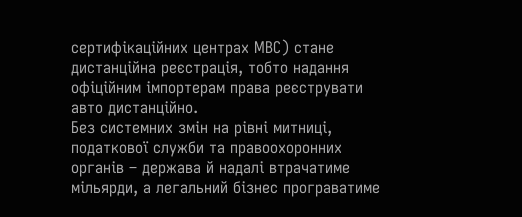сертифікаційних центрах МВС) стане дистанційна реєстрація, тобто надання офіційним імпортерам права реєструвати авто дистанційно.
Без системних змін на рівні митниці, податкової служби та правоохоронних органів – держава й надалі втрачатиме мільярди, а легальний бізнес програватиме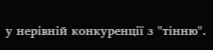у нерівній конкуренції з "тінню".